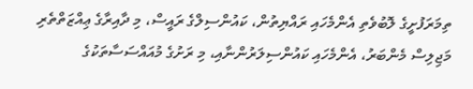ތިމަރަފުށީގެ ލޮބުވެތި އެންމެހައި ރައްޔިތުން، ކައުންސިލްގެ ރައީސް، މި ދާއިރާގެ ޢިއްޒަތްތެރި މަޖިލިސް މެންބަރު، އެންމެހައި ކައުންސިލަރުންނާއި، މި ރަށުގެ މުއައްސަސާތަކުގެ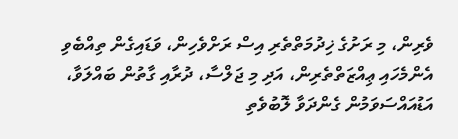ވެރިން، މި ރަށުގެ ޚިދުމަތްތެރި އިސް ރަށްވެހިން، ވަޑައިގެން ތިއްބެވި އެންމެހައި ޢިއްޒަތްތެރިން، އަދި މި ޖަލްސާ، ދުރާއި ގާތުން ބައްލަވާ، އަޑުއައްސަވަމުން ގެންދަވާ ލޮބުވެތި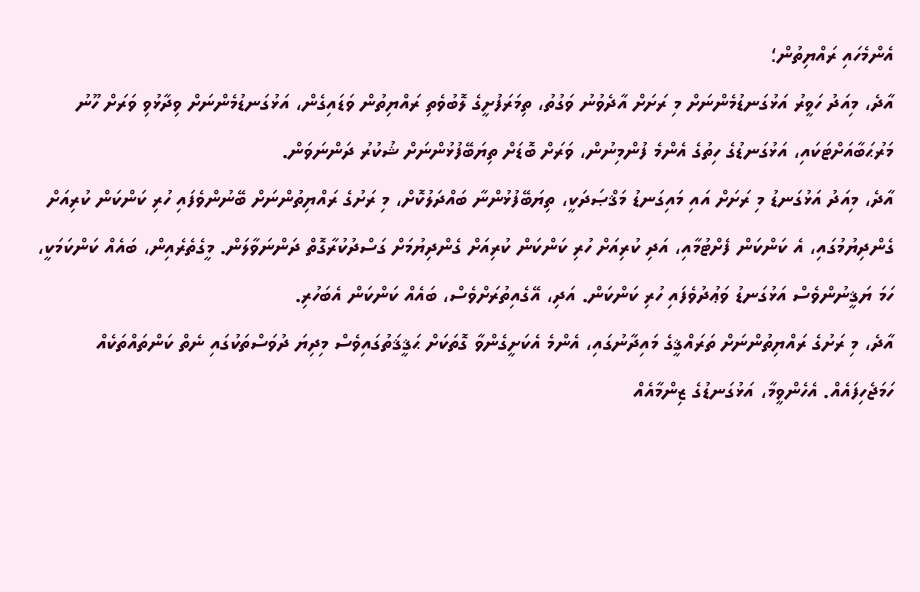އެންމެހައި ރައްޔިތުން؛
އާދެ، މިއަދު ހަވީރު އަޅުގަނޑުމެންނަށް މި ރަށަށް އާދެވުނު ވަގުތު، ތިމަރަފުށީގެ ލޮބުވެތި ރައްޔިތުން ވަޑައިގެން، އަޅުގަނޑުމެންނަށް ވިދާޅުވި ވަރަށް ހޫނު މަރުޙަބާއަށްޓަކައި، އަޅުގަނޑުގެ ހިތުގެ އެންމެ ފުންމިނުން، ވަރަށް ބޮޑަށް ތިޔަބޭފުޅުންނަށް ޝުކުރު ދަންނަވަން.
އާދެ، މިއަދު އަޅުގަނޑު މި ރަށަށް އައި މައިގަނޑު މަޤްޞަދަކީ، ތިޔަބޭފުޅުންނާ ބައްދަލުކޮށް، މި ރަށުގެ ރައްޔިތުންނަށް ބޭނުންވެފައި ހުރި ކަންކަން ކުރިއަށް ގެންދިޔުމުގައި، އެ ކަންކަން ފެށްޓުމާއި، އަދި ކުރިއަށް ހުރި ކަންކަން ކުރިއަށް ގެންދިޔުމަށް ގަސްދުކުރާގޮތް ދަންނަވާލަން. މީގެތެރެއިން، ބައެއް ކަންކަމަކީ، ހަމަ ޔަޤީނުންވެސް އަޅުގަނޑު ވަޢުދުވެފައި ހުރި ކަންކަން. އަދި، އޭގެއިތުރަށްވެސް، ބައެއް ކަންކަން އެބަހުރި.
އާދެ، މި ރަށުގެ ރައްޔިތުންނަށް ތަރައްޤީގެ މައިދާނުގައި، އެންމެ އެކަށީގެންވާ ގޮތަކަށް ޙަޤީޤަތުގައިވެސް މިދިޔަ ދުވަސްތަކުގައި ނެތް ކަންތައްތަކެއް ހަމަޖެހިފައެއް. އެހެންވީމާ، އަޅުގަނޑުގެ ޒިންމާއެއް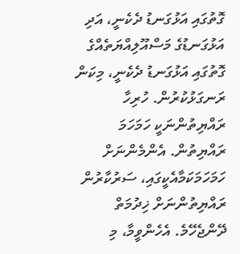ގޮތުގައި އަޅުގަނޑު ދެކެނީ، އަދި އަޅުގަނޑުގެ މަސްއޫލިއްޔަތެއްގެ ގޮތުގައި އަޅުގަނޑު ދެކެނީ، މިކަން ރަނގަޅުކުރުން. ހުރިހާ ރައްޔިތުންނަކީ ހަމަހަމަ ރައްޔިތުން. އެންމެންނަށް ހަމަހަމަކަމާއެކީގައި، ސަރުކާރުން ރައްޔިތުންނަށް ޚިދުމަތް ދޭންޖެހޭމެ. އެހެންވީމާ، މި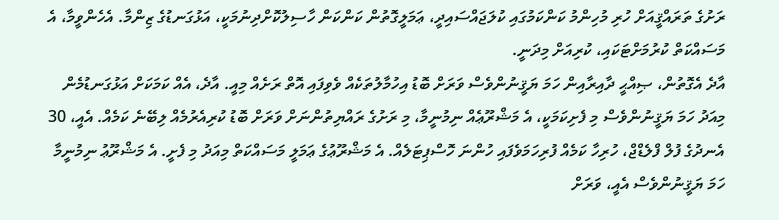ރަށުގެ ތަރައްޤީއަށް ހުރި މުހިންމު ކަންކަމުގައި ކުލަޖައްސައިދީ، ޢަމަލީގޮތުން ކަންކަން ހާސިލުކޮށްދިނުމަކީ، އަޅުގަނޑުގެ ޒިންމާ. އެހެންވީމާ، އެ މަސައްކަތް ކުރުމަށްޓަކައި، ކުރިއަށް މިދަނީ.
އާދެ އެގޮތުން، ޞިއްޙީ ދާއިރާއިން ހަމަ ޔަޤީނުންވެސް ވަރަށް ބޮޑު އިހުމާލުތަކެއް ވެވިފައި އޮތް ރަށެއް މިއީ. އާދެ، އެއް ކަމަކަށް އަޅުގަނޑުމެން މިއަދު ހަމަ ޔަޤީނުންވެސް މި ފެށިކަމަކީ، އެ މަޝްރޫޢެއް ނިމުނީމާ، މި ރަށުގެ ރައްޔިތުންނަށް ވަރަށް ބޮޑު ކުރިއެރުމެއް ލިބޭނެ ކަމެއް. އެއީ، 30 އެނދުގެ ފުލް ފްލެޑްޖް، ހުރިހާ ކަމެއް ފުރިހަމަވެފައި ހުންނަ ހޮސްޕިޓަލެއް. އެ މަޝްރޫޢުގެ ޢަމަލީ މަސައްކަތް މިއަދު މި ފެށީ. އެ މަޝްރޫޢު ނިމުނީމާ ހަމަ ޔަޤީނުންވެސް އެއީ، ވަރަށް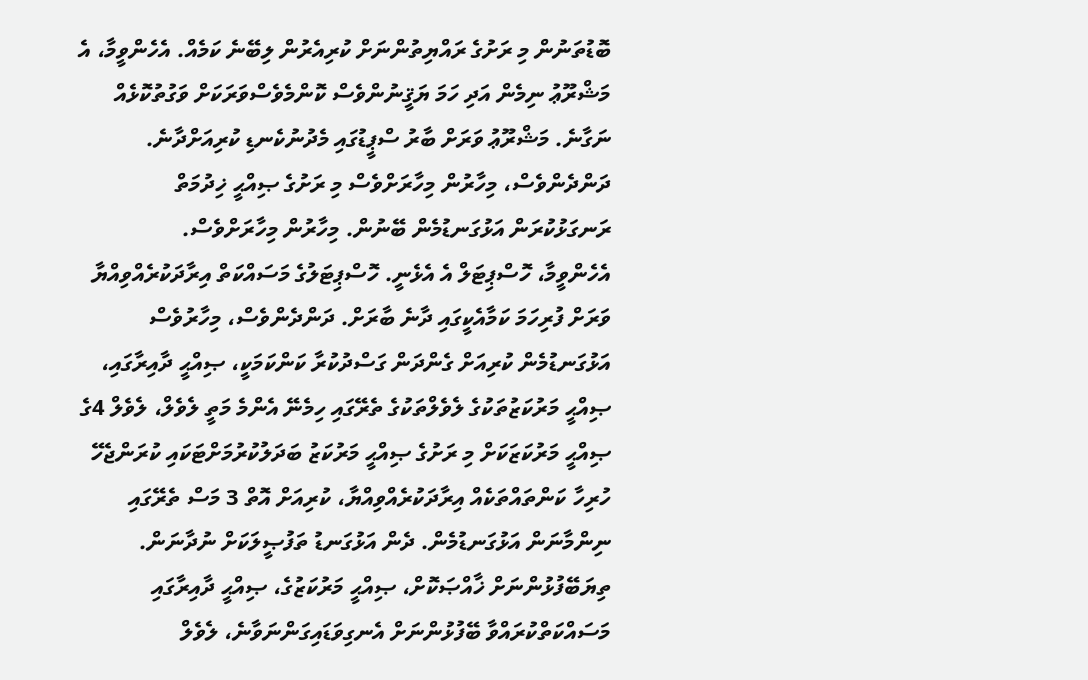ބޮޑުތަނުން މި ރަށުގެ ރައްޔިތުންނަށް ކުރިއެރުން ލިބޭނެ ކަމެއް. އެހެންވީމާ، އެ މަޝްރޫޢު ނިމެން އަދި ހަމަ ޔަޤީނުންވެސް ކޮންމެވެސްވަރަކަށް ވަގުތުކޮޅެއް ނަގާނެ. މަޝްރޫޢު ވަރަށް ބާރު ސްޕީޑުގައި މެދުނުކެނޑި ކުރިއަށްދާނެ. ދަންދެންވެސް، މިހާރުން މިހާރަށްވެސް މި ރަށުގެ ޞިއްޙީ ޚިދުމަތް ރަނގަޅުކުރަން އަޅުގަނޑުމެން ބޭނުން. މިހާރުން މިހާރަށްވެސް.
އެހެންވީމާ، ހޮސްޕިޓަލް އެ އެޅެނީ. ހޮސްޕިޓަލުގެ މަސައްކަތް އިރާދަކުރެއްވިއްޔާ ވަރަށް ފުރިހަމަ ކަމާއެކީގައި ދާނެ ބާރަށް. ދަންދެންވެސް، މިހާރުވެސް އަޅުގަނޑުމެން ކުރިއަށް ގެންދަން ގަސްދުކުރާ ކަންކަމަކީ، ޞިއްޙީ ދާއިރާގައި، ޞިއްޙީ މަރުކަޒުތަކުގެ ލެވެލްތަކުގެ ތެރޭގައި ހިމެނޭ އެންމެ މަތީ ލެވެލް، ލެވެލް 4ގެ ޞިއްޙީ މަރުކަޒަކަށް މި ރަށުގެ ޞިއްޙީ މަރުކަޒު ބަދަލުކުރުމަށްޓަކައި ކުރަންޖެހޭ ހުރިހާ ކަންތައްތަކެއް އިރާދަކުރެއްވިއްޔާ، ކުރިއަށް އޮތް 3 މަސް ތެރޭގައި ނިންމާނަން އަޅުގަނޑުމެން. ދެން އަޅުގަނޑު ތަފުޞީލަކަށް ނުދާނަން. ތިޔަބޭފުޅުންނަށް ޚާއްޞަކޮށް، ޞިއްޙީ މަރުކަޒުގެ، ޞިއްޙީ ދާއިރާގައި މަސައްކަތްކުރައްވާ ބޭފުޅުންނަށް އެނގިވަޑައިގަންނަވާނެ، ލެވެލް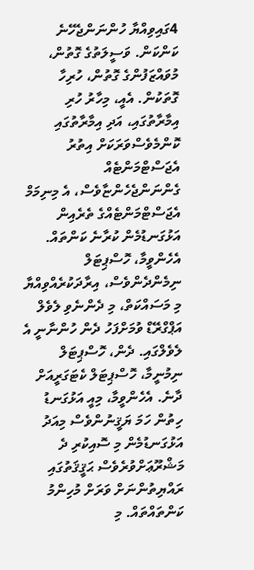4ގައިވިއްޔާ ހުންނަންޖެހޭނެ ކަންކަން. ވަސީލަތުގެ ގޮތުން، މުވައްޒަފުންގެ ގޮތުން، ހުރިހާ ގޮތަކުން. އެއީ، މިހާރު ހުރި އިމާރާތުގައި، އަދި އިމާރާތުގައި ކޮންމެވެސްވަރަކަށް އިތުރު އެޖަސްޓްމަންޓެއް ގެންނަންޖެހެންޏާވެސް، އެ މިނިމަމް އެޖަސްޓްމަންޓެއްގެ ތެރެއިން އަޅުގަނޑުމެން ކުރާނެ ކަންތައް. އެހެންވީމާ، ހޮސްޕިޓަލް ނިމެންދެންވެސް، އިރާދަކުރެއްވިއްޔާ މި މަސައްކަތް، މި ދެންނެވި ލެވެލް އަޕްގްރޭޑް ވުމަށްފަހު ދެން ހުންނާނީ އެ ލެވެލްގައި. ދެން، ހޮސްޕިޓަލް ނިމުނީމާ، ހޮސްޕިޓަލް ކެޓަގަރީއަށް ދާނެ. އެހެންވީމާ، މިއީ އަޅުގަނޑު ހިތުން ހަމަ ޔަޤީނުންވެސް މިއަދު އަޅުގަނޑުމެން މި ސޮއިކުރި ދެ މަޝްރޫޢަށްވުރެވެސް ޙަޤީޤަތުގައި ރައްޔިތުންނަށް ވަރަށް މުހިންމު ކަންތައްތައް. މި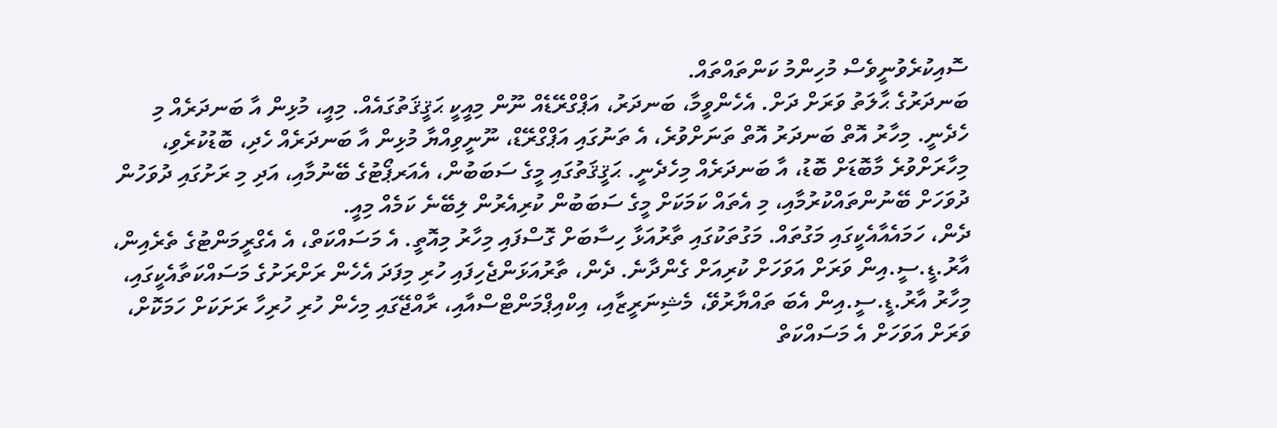ސޮއިކުރެވުނީވެސް މުހިންމު ކަންތައްތައް.
ބަނދަރުގެ ޙާލަތު ވަރަށް ދަށް. އެހެންވީމާ، ބަނދަރު، އަޕްގްރޭޑެއް ނޫން މިއީކީ ޙަޤީޤަތުގައެއް. މިއީ، މުޅިން އާ ބަނދަރެއް މި ހެދެނީ. މިހާރު އޮތް ބަނދަރު އޮތް ތަނަށްވުރެ، އެ ތަނުގައި އަޕްގްރޭޑް، ނޫނީވިއްޔާ މުޅިން އާ ބަނދަރެއް ހެދި، ބޮޑުކުރެވި، މިހާރަށްވުރެ މާބޮޑަށް ބޮޑު، އާ ބަނދަރެއް މިހެދެނީ. ޙަޤީޤަތުގައި މީގެ ސަބަބުން، އެއަރޕޯޓުގެ ބޭނުމާއި، އަދި މި ރަށުގައި ދުވަހުން ދުވަހަށް ބޭނުންތައްކުރުމާއި، މި އެތައް ކަމަކަށް މީގެ ސަބަބުން ކުރިއެރުން ލިބޭނެ ކަމެއް މިއީ.
ދެން، ހަމައެއާއެކީގައި މަގުތައް. މަގުތަކުގައި ތާރުއަޅާ ހިސާބަށް ގޮސްފައި މިހާރު މިއޮތީ. އެ މަސައްކަތް، އެ އެގްރީމަންޓުގެ ތެރެއިން، އާރު.ޑީ.ސީ.އިން ވަރަށް އަވަހަށް ކުރިއަށް ގެންދާނެ. ދެން، ތާރުއަޅަންޖެހިފައި ހުރި މިފަދަ އެހެން ރަށްރަށުގެ މަސައްކަތާއެކީގައި، މިހާރު އާރު.ޑީ.ސީ.އިން އެބަ ތައްޔާރުވޭ، މެޝިނަރީޒާއި، އިކްއިޕްމަންޓްސްއާއި، ރާއްޖޭގައި މިހެން ހުރި ހުރިހާ ރަށަކަށް ހަމަކޮށް، ވަރަށް އަވަހަށް އެ މަސައްކަތް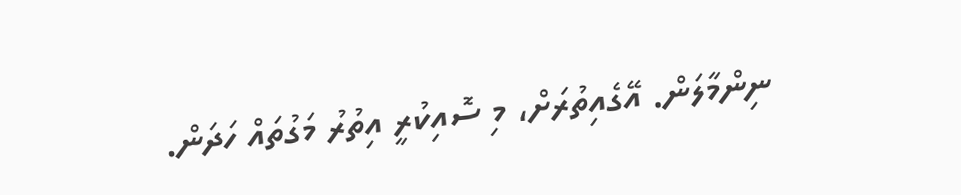ނިންމާލަން. އޭގެއިތުރަށް، މި ސޮއިކުރީ އިތުރު މަގުތައް ހަދަން.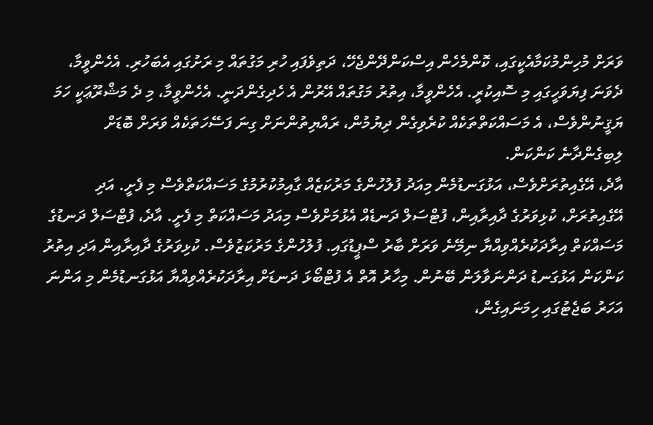ވަރަށް މުހިންމުކަމާއެކީގައި، ކޮންމެހެން އިސްކަންދޭންޖެހޭ، ދަތިވެފައި ހުރި މަގުތައް މި ރަށުގައި އެބަހުރި. އެހެންވީމާ، ދެވަނަ ފިޔަވަހީގައި މި ސޮއިކުރީ. އެހެންވީމާ، އިތުރު މަގުތައް އޭރުން އެ ހެދިގެންދަނީ. އެހެންވީމާ، މި ދެ މަޝްރޫޢަކީ ހަމަ ޔަޤީނުންވެސް، އެ މަސައްކަތްތަކެއް ކުރެވިގެން ދިޔުމުން، ރައްޔިތުންނަށް ގިނަ ފަސޭހަތަކެއް ވަރަށް ބޮޑަށް ލިބިގެންދާނެ ކަންކަން.
އާދެ، އޭގެއިތުރަށްވެސް، އަޅުގަނޑުމެން މިއަދު ފުލުހުންގެ މަރުކަޒެއް ގާއިމުކުރުމުގެ މަސައްކަތްވެސް މި ފެށީ. އަދި އޭގެއިތުރަށް، ކުޅިވަރުގެ ދާއިރާއިން، ފުޓްސަލް ދަނޑެއް އެޅުމަށްވެސް މިއަދު މަސައްކަތް މި ފެށީ. އާދެ، ފުޓްސަލް ދަނޑުގެ މަސައްކަތް އިރާދަކުރެއްވިއްޔާ ނިމޭނެ ވަރަށް ބާރު ސްޕީޑުގައި. ފުލުހުންގެ މަރުކަޒުވެސް. ކުޅިވަރުގެ ދާއިރާއިން އަދި އިތުރު ކަންކަން އަޅުގަނޑު ދަންނަވާލަން ބޭނުން. މިހާރު އޮތް އެ ފުޓްބޯޅަ ދަނޑަށް އިރާދަކުރެއްވިއްޔާ އަޅުގަނޑުމެން މި އަންނަ އަހަރު ބަޖެޓުގައި ހިމަނައިގެން،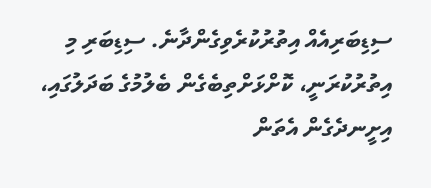ސިޑިބަރިއެއް އިތުރުކުރެވިގެންދާނެ. ސިޑިބަރި މި އިތުރުކުރަނީ، ކޮށްޅަށްތިބެގެން ބެލުމުގެ ބަދަލުގައި، އިށީނދެގެން އެތަން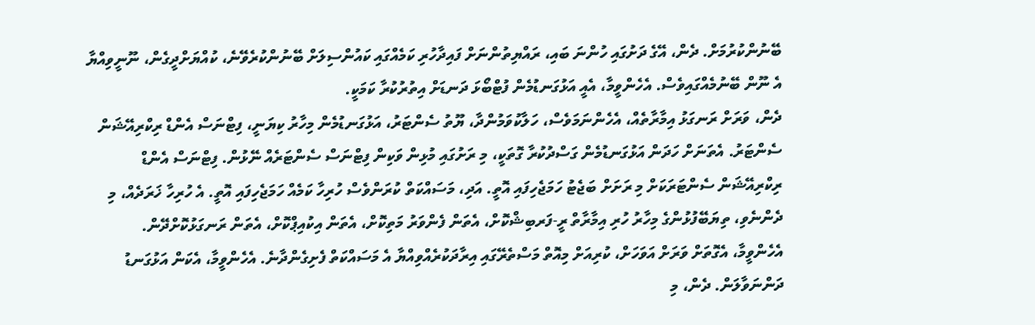ބޭނުންކުރުމަށް. ދެން، އޭގެ ދަށުގައި ހުންނަ ބައި، ރައްޔިތުންނަށް ފައިދާހުރި ކަމެއްގައި ކައުންސިލަށް ބޭނުންކުރެވޭނެ، ކުއްޔަށްދީގެން، ނޫނީވިއްޔާ އެ ނޫން ބޭނުމެއްގައިވެސް. އެހެންވީމާ، އެއީ އަޅުގަނޑުމެން ފުޓްބޯޅަ ދަނޑަށް އިތުރުކުރާ ކަމަކީ.
ދެން، ވަރަށް ރަނގަޅު އިމާރާތެއް، އެހެންނަމަވެސް، ހަލާކުވަމުންދާ، ޔޫތު ސެންޓަރު، އަޅުގަނޑުމެން މިހާރު ކިޔަނީ، ފިޓްނަސް އެންޑް ރިކްރިއޭޝަން ސެންޓަރު. އެތަނަށް ހަދަން އަޅުގަނޑުމެން ގަސްދުކުރާ ގޮތަކީ، މި ރަށުގައި މުޅިން ވަކިން ފިޓްނަސް ސެންޓަރެއް ނޭޅުން. ފިޓްނަސް އެންޑް ރިކްރިއޭޝަން ސެންޓަރަކަށް މި ރަށަށް ބަޖެޓު ހަމަޖެހިފައި އޮތީ. އަދި، މަސައްކަތް ކުރަންވެސް ހުރިހާ ކަމެއް ހަމަޖެހިފައި އޮތީ. އެ ހުރިހާ ޚަރަދެއް، މި ދެންނެވި، ތިޔަބޭފުޅުންގެ މިހާރު ހުރި އިމާރާތް ރީ-ފަރބިޝްކޮށް، އެތަން ފެންވަރު މަތިކޮށް، އެތަން އިކުއިޕްކޮށް، އެތަން ރަނގަޅުކޮށްދޭން. އެހެންވީމާ، އެގޮތަށް ވަރަށް އަވަހަށް، ކުރިއަށް މިއޮތް މަސްތެރޭގައި އިރާދަކުރެއްވިއްޔާ އެ މަސައްކަތް ފެށިގެންދާނެ. އެހެންވީމާ، އެކަން އަޅުގަނޑު ދަންނަވާލަން. ދެން، މި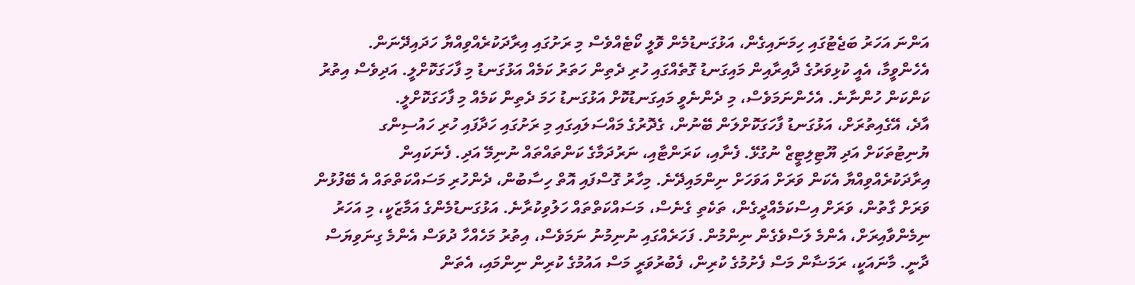އަންނަ އަހަރު ބަޖެޓުގައި ހިމަނައިގެން، އަޅުގަނޑުމެން ވޮލީ ކޯޓެއްވެސް މި ރަށުގައި އިރާދަކުރެއްވިއްޔާ ހަދައިދޭނަން. އެހެންވީމާ، އެއީ ކުޅިވަރުގެ ދާއިރާއިން މައިގަނޑު ގޮތެއްގައި ހުރި ދެތިން ހަތަރު ކަމެއް އަޅުގަނޑު މި ފާހަގަކޮށްލީ. އަދިވެސް އިތުރު ކަންކަން ހުންނާނެ. އެހެންނަމަވެސް، މި ދެންނެވީ މައިގަނޑުކޮށް އަޅުގަނޑު ހަމަ ދެތިން ކަމެއް މި ފާހަގަކޮށްލީ.
އާދެ، އޭގެއިތުރަށް، އަޅުގަނޑު ފާހަގަކޮށްލަން ބޭނުން، ގެދޮރުގެ މައްސަލައިގައި މި ރަށުގައި ހަދާފައި ހުރި ހައުސިންގ ޔުނިޓުތަކަށް އަދި ޔޫޓިލިޓީޒް ނުގުޅޭ. ފެނާއި، ކަރަންޓާއި، ނަރުދަމާގެ ކަންތައްތައް ނުނިމޭ އަދި. ފެނަކައިން އިރާދަކުރެއްވިއްޔާ އެކަން ވަރަށް އަވަހަށް ނިންމައިދޭނެ. މިހާރު ގޮސްފައި އޮތް ހިސާބުން، ދެންހުރި މަސައްކަތްތައް އެ ބޭފުޅުން ވަރަށް ގާތުން، ވަރަށް އިސްކަމެއްދީގެން، ތަކެތި ގެނެސް، މަސައްކަތްތައް ހަލުވިކުރާނެ. އަޅުގަނޑުމެންގެ އަމާޒަކީ، މި އަހަރު ނިމެންވާއިރަށް، އެންމެ ލަސްވެގެން ނިންމުން. ފަހަރެއްގައި ނުނިމުނު ނަމަވެސް، އިތުރު މަހެއްހާ ދުވަސް އެންމެ ގިނަވިޔަސް ދާނީ. މާނައަކީ، ރަމަޟާން މަސް ފެށުމުގެ ކުރިން، ފެބުރުވަރީ މަސް އައުމުގެ ކުރިން ނިންމައި، އެތަން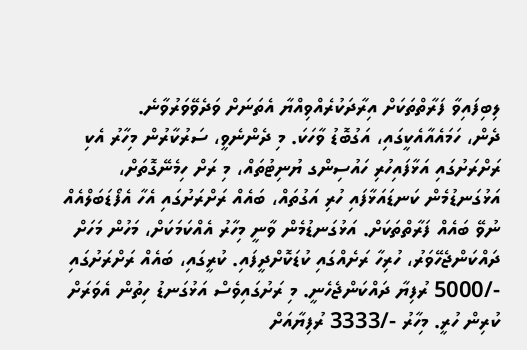ލިބިފައިވާ ފަރާތްތަކަށް އިރާދަކުރެއްވިއްޔާ އެތަނަށް ވަދެވޭވަރުވާނެ.
ދެން، ހަމައެއާއެކީގައި، އަގުބޮޑު ވާހަކަ. މި ދެންނެވީ، ސަރުކާރުން މިހާރު އެކި ރަށްރަށުގައި އަޅާފައިހުރި ހައުސިންގ ޔުނިޓުތައް، މި ރަށް ހިމެނޭގޮތަށް، އަޅުގަނޑުމެން ކަނޑައަޅާފައި ހުރި އަގުތައް، ބައެއް ރަށްރަށުގައި އެހާ އެފޯޑަބަލްއެއް ނުވޭ ބައެއް ފަރާތްތަކަށް. އަޅުގަނޑުމެން ވާނީ މިހާރު އެއްކަމަކަށް، މަހުން މަހަށް ދައްކަންޖެހޭވަރު، ހުރިހާ ރަށެއްގައި ކުޑަކޮށްދީފައި. ކުރީގައި، ބައެއް ރަށްރަށުގައި -/5000 ރުފިޔާ ދައްކަންޖެހެނީ. މި ރަށުގައިވެސް އަޅުގަނޑު ހިތުން އެވަރަށް ކުރިން ހުރީ. މިހާރު -/3333 ރުފިޔާއަށް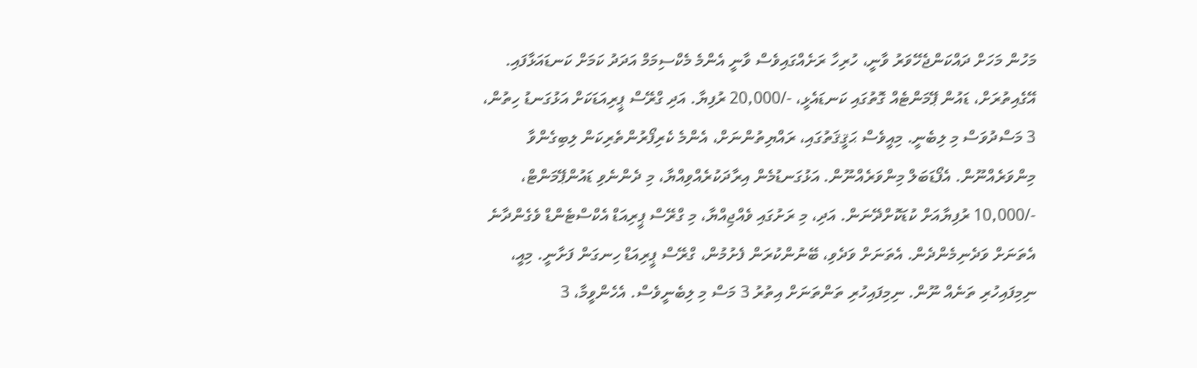މަހުން މަހަށް ދައްކަންޖެހޭވަރު ވާނީ، ހުރިހާ ރަށެއްގައިވެސް ވާނީ އެންމެ މެކްސިމަމް އަދަދު ކަމަށް ކަނޑައަޅާފައި. އޭގެއިތުރަށް، ޑައުން ޕޭމަންޓެއް ގޮތުގައި ކަނޑައެޅީ، -/20,000 ރުފިޔާ. އަދި ގްރޭސް ޕީރިއަޑަކަށް އަޅުގަނޑު ހިތުން، 3 މަސްދުވަސް މި ލިބެނީ. މިއީވެސް ޙަޤީޤަތުގައި، ރައްޔިތުންނަށް، އެންމެ ކެރިފޯރުންތެރިކަން ލިބިގެންވާ މިންވަރެއްނޫން. އެފޯޑަބަލް މިންވަރެއްނޫން. އަޅުގަނޑުމެން އިރާދަކުރެއްވިއްޔާ، މި ދެންނެވި ޑައުންޕޭމަންޓް، -/10,000 ރުފިޔާއަށް ކުޑަކޮށްދޭނަން. އަދި، މި ރަށުގައި ވެއްޖިއްޔާ، މި ގްރޭސް ޕީރިއަޑް އެކްސްޓެންޑް ވެގެންދާނެ އެތަނަށް ވަދެނިމެންދެން. އެތަނަށް ވަދެވި، ބޭނުންކުރަން ފެށުމުން، ގްރޭސް ޕީރިއަޑް ހިނގަން ފަށާނީ. މިއީ، ނިމިފައިހުރި ތަނެއް ނޫން. ނިމިފައިހުރި ތަންތަނަށް އިތުރު 3 މަސް މި ލިބެނީވެސް. އެހެންވީމާ، 3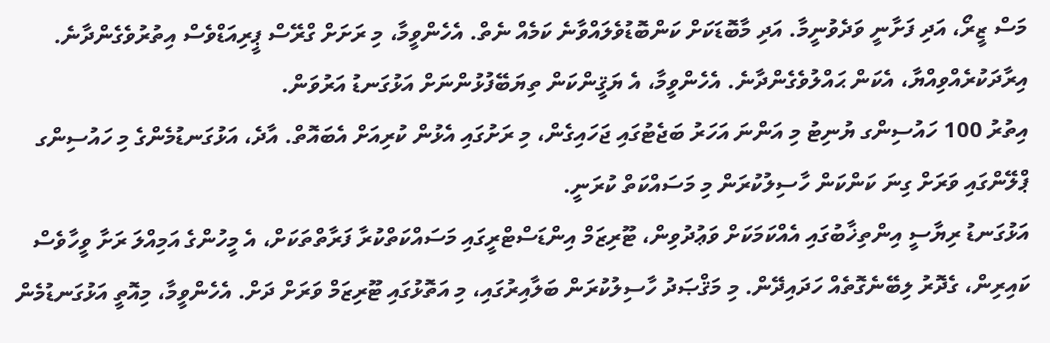މަސް ޒީރޯ، އަދި ފަށާނީ ވަދެވުނީމާ. އަދި މާބޮޑަކަށް ކަންބޮޑުވެލައްވާނެ ކަމެއް ނެތް. އެހެންވީމާ، މި ރަށަށް ގްރޭސް ޕީރިއަޑްވެސް އިތުރުވެގެންދާނެ. އިރާދަކުރެއްވިއްޔާ، އެކަން ޙައްލުވެގެންދާނެ. އެހެންވީމާ، އެ ޔަޤީންކަން ތިޔަބޭފުޅުންނަށް އަޅުގަނޑު އަރުވަން.
އިތުރު 100 ހައުސިންގ ޔުނިޓު މި އަންނަ އަހަރު ބަޖެޓުގައި ޖަހައިގެން، މި ރަށުގައި އެޅުން ކުރިއަށް އެބައޮތް. އާދެ، އަޅުގަނޑުމެންގެ މި ހައުސިންގ ޕްލޭންގައި ވަރަށް ގިނަ ކަންކަން ހާސިލުކުރަން މި މަސައްކަތް ކުރަނީ.
އަޅުގަނޑު ރިޔާސީ އިންތިޚާބުގައި އެއްކަމަކަށް ވަޢުދުވިން، ޓޫރިޒަމް އިންޑަސްޓްރީގައި މަސައްކަތްކުރާ ފަރާތްތަކަށް، އެ މީހުންގެ އަމިއްލަ ރަށާ ވީހާވެސް ކައިރިން، ގެދޮރު ލިބޭނެގޮތެއް ހަދައިދޭން. މި މަޤްޞަދު ހާސިލުކުރަން ބަލާއިރުގައި، މި އަތޮޅުގައި ޓޫރިޒަމް ވަރަށް ދަށް. އެހެންވީމާ، މިއޮތީ އަޅުގަނޑުމެން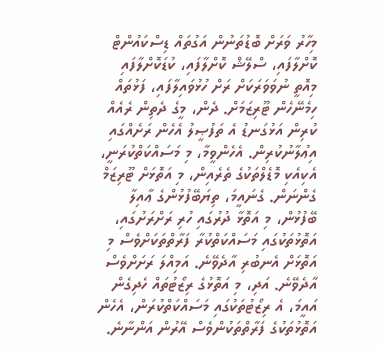މިހާރު ވަރަށް ބޮޑުތަނުން އަގުތައް ޑިސްކައުންޓް ކޮށްލާފައި، ސްލޭޝް ކޮށްލާފައި، ކުޑަކޮށްލާފައި މިއޮތީ ނުވަވަރަކަށް ރަށް ހުޅުވައިލާފައި، ފަޅުތައް ހިމެނޭހެން ޓޫރިޒަމަށް. ދެން، މީގެ ދެތިން ރެއެއް ކުރިން އަޅުގަނޑު އެ ތަފުޞީލު އެހެން ރަށެއްގައި އިޢުލާނުކުރިން. އެހެންވީމާ، މި މަސައްކަތްކުރަނީ، އެކިއެކި މޮޑެލްތަކުގެ ތެރެއިން، މި އަތޮޅަށް ޓޫރިޒަމް ގެންނަން. ގެނައީމަ، ތިޔަބޭފުޅުންގެ ޢާއިލާ ބޭފުޅުން، މި އަތޮޅާ ދުރުގައި ހުރި ރަށްރަށުގައި، އަތޮޅުތަކުގައި މަސައްކަތްކުރާ ފަރާތްތަކަށްވެސް މި އަތޮޅަށް އެނބުރި އާދެވޭނެ. އަމިއްލަ ރަށަށްވެސް އާދެވޭނެ. އަދި، މި އަތޮޅުގެ ރިޒޯޓުތައް ހެދިގެން އައީމަ، އެ ރިޒޯޓުތަކުގައި މަސައްކަތްކުރަން، އެހެން އަތޮޅުތަކުގެ ފަރާތްތަކުންވެސް އޭރުން އަންނާނެ.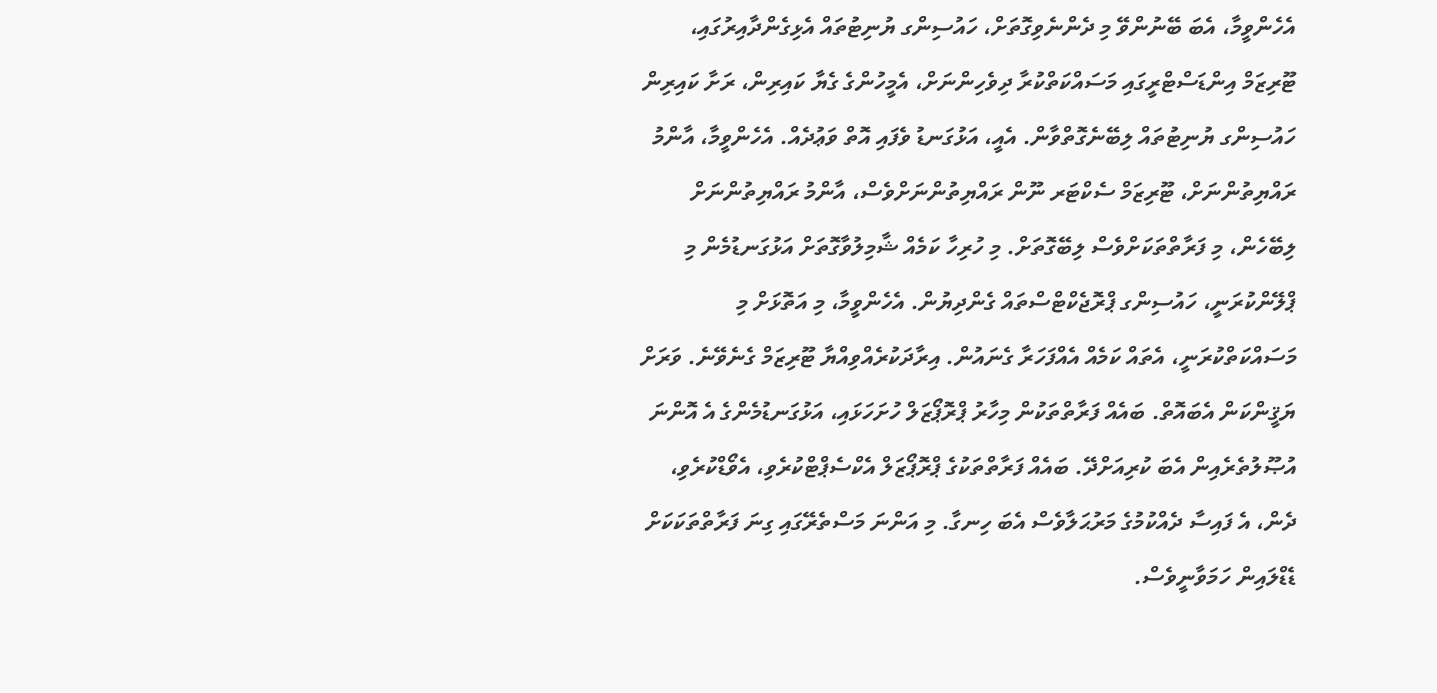އެހެންވީމާ، އެބަ ބޭނުންވޭ މި ދެންނެވިގޮތަށް، ހައުސިންގ ޔުނިޓުތައް އެޅިގެންދާއިރުގައި، ޓޫރިޒަމް އިންޑަސްޓްރީގައި މަސައްކަތްކުރާ ދިވެހިންނަށް، އެމީހުންގެ ގެޔާ ކައިރިން، ރަށާ ކައިރިން ހައުސިންގ ޔުނިޓުތައް ލިބޭނެގޮތްވާން. އެއީ، އަޅުގަނޑު ވެފައި އޮތް ވަޢުދެއް. އެހެންވީމާ، އާންމު ރައްޔިތުންނަށް، ޓޫރިޒަމް ސެކްޓަރ ނޫން ރައްޔިތުންނަށްވެސް، އާންމު ރައްޔިތުންނަށް ލިބޭހެން، މި ފަރާތްތަކަށްވެސް ލިބޭގޮތަށް. މި ހުރިހާ ކަމެއް ޝާމިލުވާގޮތަށް އަޅުގަނޑުމެން މި ޕްލޭންކުރަނީ، ހައުސިންގ ޕްރޮޖެކްޓްސްތައް ގެންދިޔުން. އެހެންވީމާ، މި އަތޮޅަށް މި މަސައްކަތްކުރަނީ، އެތައް ކަމެއް އެއްފަހަރާ ގެނައުން. އިރާދަކުރެއްވިއްޔާ ޓޫރިޒަމް ގެނެވޭނެ. ވަރަށް ޔަޤީންކަން އެބައޮތް. ބައެއް ފަރާތްތަކުން މިހާރު ޕްރޮޕޯޒަލް ހުށަހަޅައި، އަޅުގަނޑުމެންގެ އެ އޮންނަ އުޞޫލުތެރެއިން އެބަ ކުރިއަށްދޭ. ބައެއް ފަރާތްތަކުގެ ޕްރޮޕޯޒަލް އެކްސެޕްޓްކުރެވި، އެވޯޑްކުރެވި، ދެން، އެ ފައިސާ ދެއްކުމުގެ މަރުޙަލާވެސް އެބަ ހިނގާ. މި އަންނަ މަސްތެރޭގައި ގިނަ ފަރާތްތަކަކަށް ޑެޑްލައިން ހަމަވާނީވެސް.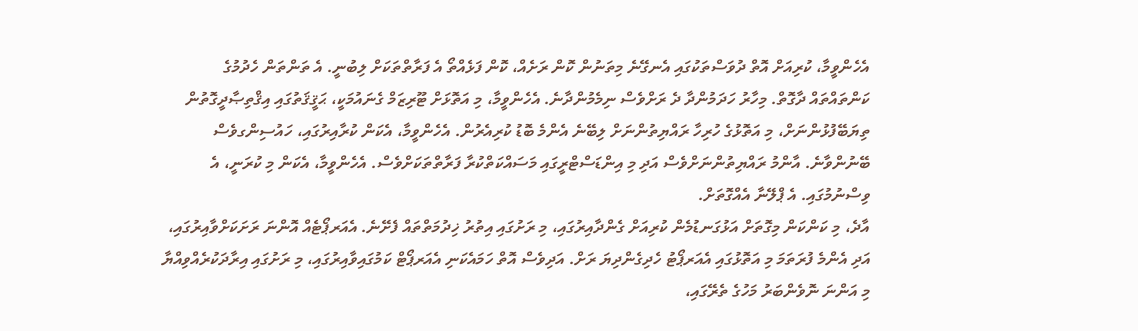އެހެންވީމާ، ކުރިއަށް އޮތް ދުވަސްތަކުގައި އެނގޭނެ މިތަނުން ކޮން ރަށެއް، ކޮން ފަޅެއްތޯ އެ ފަރާތްތަކަށް ލިބުނީ. އެ ތަންތަން ހެދުމުގެ ކަންތައްތައް ދާގޮތް. މިހާރު ހަދަމުންދާ ދެ ރަށްވެސް ނިމެމުންދާނެ. އެހެންވީމާ، މި އަތޮޅަށް ޓޫރިޒަމް ގެނައުމަކީ، ޙަޤީޤަތުގައި އިޤްތިޞާދީގޮތުން ތިޔަބޭފުޅުންނަށް، މި އަތޮޅުގެ ހުރިހާ ރައްޔިތުންނަށް ލިބޭނެ އެންމެ ބޮޑު ކުރިއެރުން. އެހެންވީމާ، އެކަން ކުރާއިރުގައި، ހައުސިންގވެސް ބޭނުންވާނެ. އާންމު ރައްޔިތުންނަށްވެސް އަދި މި އިންޑަސްޓްރީގައި މަސައްކަތްކުރާ ފަރާތްތަކަށްވެސް. އެހެންވީމާ، އެކަން މި ކުރަނީ، އެ ވިސްނުމުގައި. އެ ޕްލޭނާ އެއްގޮތަށް.
އާދެ، މި ކަންކަން މިގޮތަށް އަޅުގަނޑުމެން ކުރިއަށް ގެންދާއިރުގައި، މި ރަށުގައި އިތުރު ޚިދުމަތްތައް ފެށޭނެ. އެއަރޕޯޓެއް އޮންނަ ރަށަކަށްވާއިރުގައި، އަދި އެންމެ ފުރަތަމަ މި އަތޮޅުގައި އެއަރޕޯޓު ހެދިގެންދިޔަ ރަށް. އަދިވެސް އޮތް ހަމައެކަނި އެއަރޕޯޓް ކަމުގައިވާއިރުގައި، މި ރަށުގައި އިރާދަކުރެއްވިއްޔާ މި އަންނަ ނޮވެންބަރު މަހުގެ ތެރޭގައި،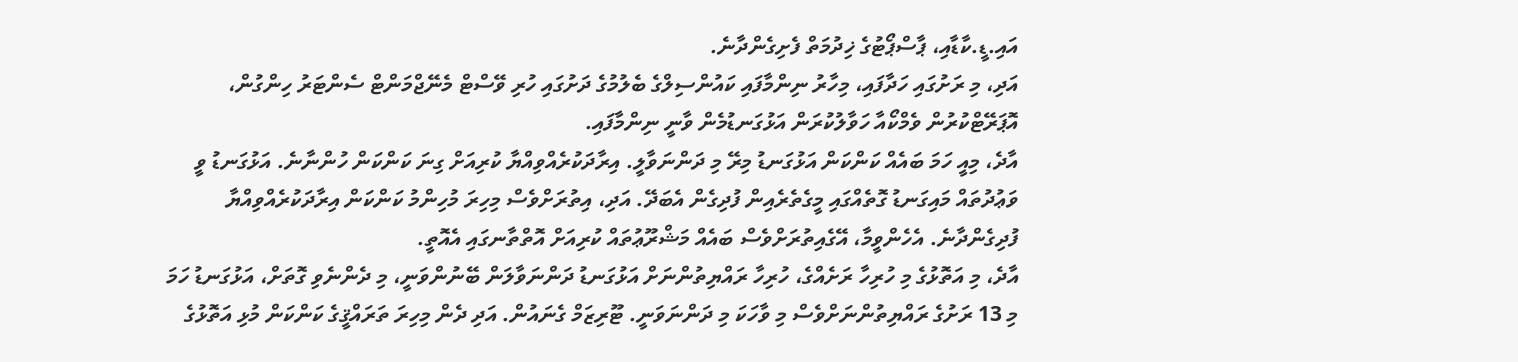އައި.ޑީ.ކާޑާއި، ޕާސްޕޯޓުގެ ޚިދުމަތް ފެށިގެންދާނެ.
އަދި، މި ރަށުގައި ހަދާފައި، މިހާރު ނިންމާފައި ކައުންސިލްގެ ބެލުމުގެ ދަށުގައި ހުރި ވޭސްޓް މެނޭޖްމަންޓް ސެންޓަރު ހިންގުން، އޮޕަރޭޓްކުރުން ވެމްކޯއާ ހަވާލުކުރަން އަޅުގަނޑުމެން ވާނީ ނިންމާފައި.
އާދެ، މިއީ ހަމަ ބައެއް ކަންކަން އަޅުގަނޑު މިރޭ މި ދަންނަވާލީ. އިރާދަކުރެއްވިއްޔާ ކުރިއަށް ގިނަ ކަންކަން ހުންނާނެ. އަޅުގަނޑު ވީ ވަޢުދުތައް މައިގަނޑު ގޮތެއްގައި މީގެތެރެއިން ފުދިގެން އެބަދޭ. އަދި، އިތުރަށްވެސް މިހިރަ މުހިންމު ކަންކަން އިރާދަކުރެއްވިއްޔާ ފުދިގެންދާނެ. އެހެންވީމާ، އޭގެއިތުރަށްވެސް ބައެއް މަޝްރޫޢުތައް ކުރިއަށް އޮތްތާނގައި އެއޮތީ.
އާދެ، މި އަތޮޅުގެ މި ހުރިހާ ރަށެއްގެ، ހުރިހާ ރައްޔިތުންނަށް އަޅުގަނޑު ދަންނަވާލަން ބޭނުންވަނީ، މި ދެންނެވި ގޮތަށް، އަޅުގަނޑު ހަމަ މި 13 ރަށުގެ ރައްޔިތުންނަށްވެސް މި ވާހަކަ މި ދަންނަވަނީ. ޓޫރިޒަމް ގެނައުން. އަދި ދެން މިހިރަ ތަރައްޤީގެ ކަންކަން މުޅި އަތޮޅުގެ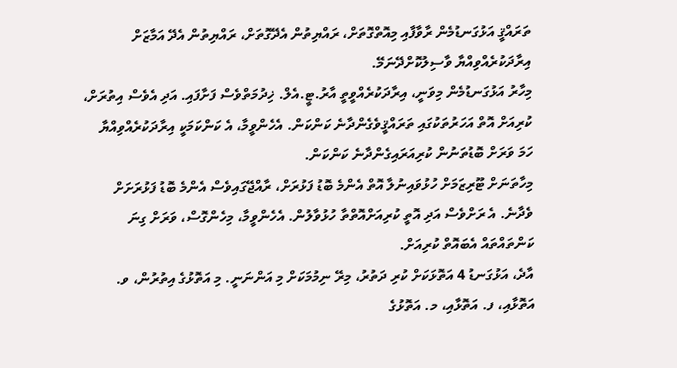ތަރައްޤީ އަޅުގަނޑުމެން ރާވާފާއި މިއޮތްގޮތަށް، ރައްޔިތުން އެދޭގޮތަށް، ރައްޔިތުން އެދޭ އަމާޒަށް އިރާދަކުރެއްވިއްޔާ ވާސިލުކޮށްދޭނަމޭ.
މިހާރު އަޅުގަނޑުމެން މިވަނީ، އިރާދަކުރެއްވީތީ އާރު.ޓީ.އެލް. ޚިދުމަތްވެސް ފަށާފައި. އަދި އެވެސް އިތުރަށް، ކުރިއަށް އޮތް އަހަރުތަކުގައި ތަރައްޤީވެގެންދާނެ ކަންކަން. އެހެންވީމާ، އެ ކަންކަމަކީ އިރާދަކުރެއްވިއްޔާ ހަމަ ވަރަށް ބޮޑުތަނުން ކުރިއަރައިގެންދާނެ ކަންކަން.
މިހާތަނަށް ޓޫރިޒަމަށް ހުޅުވައިނުލާ އޮތް އެންމެ ބޮޑު ފަޅުރަށް، ރާއްޖޭގައިވެސް އެންމެ ބޮޑު ފަޅުރަށަށް ވެދާނެ. އެ ރަށްވެސް އަދި އޮތީ ކުރިއަށްއޮތްތާ ހުޅުވާލުން. އެހެންވީމާ، މިހެންގޮސް، ވަރަށް ގިނަ ކަންތައްތައް އެބައޮތް ކުރިއަށް.
އާދެ، އަޅުގަނޑު 4 އަތޮޅަކަށް ކުރި ދަތުރު، މިރޭ ނިމުމަކަށް މި އަންނަނީ. މި އަތޮޅުގެ އިތުރުން، ވ. އަތޮޅާއި، ފ. އަތޮޅާއި، މ. އަތޮޅުގެ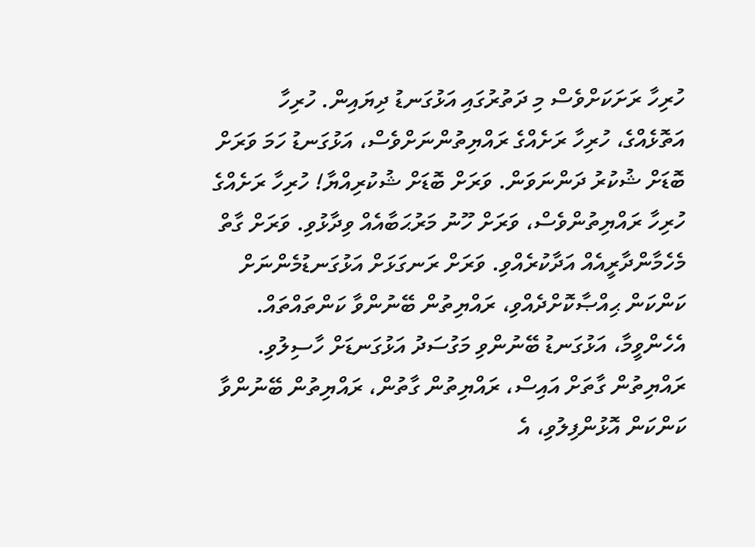ހުރިހާ ރަށަކަށްވެސް މި ދަތުރުގައި އަޅުގަނޑު ދިޔައިން. ހުރިހާ އަތޮޅެއްގެ، ހުރިހާ ރަށެއްގެ ރައްޔިތުންނަށްވެސް، އަޅުގަނޑު ހަމަ ވަރަށް ބޮޑަށް ޝުކުރު ދަންނަވަން. ވަރަށް ބޮޑަށް ޝުކުރިއްޔާ! ހުރިހާ ރަށެއްގެ ހުރިހާ ރައްޔިތުންވެސް، ވަރަށް ހޫނު މަރުޙަބާއެއް ވިދާޅުވި. ވަރަށް ގާތް މެހެމާންދާރީއެއް އަދާކުރެއްވި. ވަރަށް ރަނގަޅަށް އަޅުގަނޑުމެންނަށް ކަންކަން ޙިއްޞާކޮށްދެއްވި، ރައްޔިތުން ބޭނުންވާ ކަންތައްތައް. އެހެންވީމާ، އަޅުގަނޑު ބޭނުންވި މަގުސަދު އަޅުގަނޑަށް ހާސިލުވި. ރައްޔިތުން ގާތަށް އައިސް، ރައްޔިތުން ގާތުން، ރައްޔިތުން ބޭނުންވާ ކަންކަން އޮޅުންފިލުވި، އެ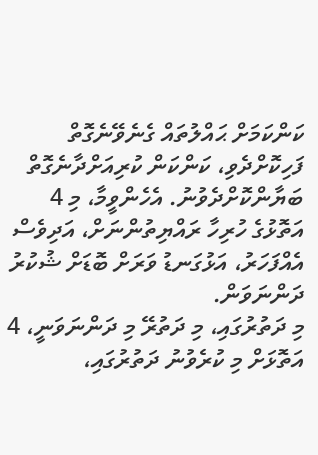ކަންކަމަށް ޙައްލުތައް ގެނެވޭނެގޮތް ފަހިކޮށްދެވި، ކަންކަން ކުރިއަށްދާނެގޮތް ބަޔާންކޮށްދެވުނު. އެހެންވީމާ، މި 4 އަތޮޅުގެ ހުރިހާ ރައްޔިތުންނަށް، އަދިވެސް އެއްފަހަރު، އަޅުގަނޑު ވަރަށް ބޮޑަށް ޝުކުރު ދަންނަވަން.
މި ދަތުރުގައި، މި ދަތުރޭ މި ދަންނަވަނީ، 4 އަތޮޅަށް މި ކުރެވުނު ދަތުރުގައި،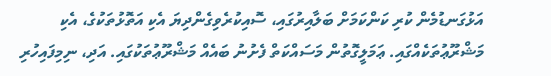އަޅުގަނޑުމެން ކުރި ކަންކަމަށް ބަލާއިރުގައި، ސޮއިކުރެވިގެންދިޔަ އެކި އަތޮޅުތަކުގެ، އެކި މަޝްރޫޢުތަކެއްގައި. ޢަމަލީގޮތުން މަސައްކަތް ފެށުނު ބައެއް މަޝްރޫޢުތަކުގައި. އަދި، ނިމިފައިހުރި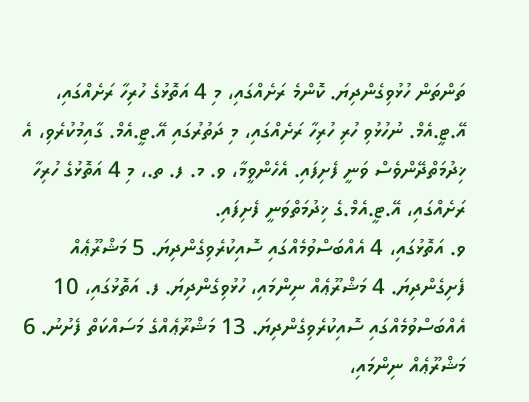ތަންތަން ހުޅުވިގެންދިޔަ. ކޮންމެ ރަށެއްގައި، މި 4 އަތޮޅުގެ ހުރިހާ ރަށެއްގައި،  އޭ.ޓީ.އެމް. ނުހުޅުވި ހުރި ހުރިހާ ރަށެއްގައި، މި ދަތުރުގައި އޭ.ޓީ.އެމް. ގާއިމުކުރެވި، އެ ޚިދުމަތްދޭންވެސް ވަނީ ފެށިފައި. އެހެންވީމާ، ވ. މ. ފ. ތ.، މި 4 އަތޮޅުގެ ހުރިހާ ރަށެއްގައި، އޭ.ޓީ.އެމް.ގެ ޚިދުމަތްވަނީ ފެށިފައި.
ވ. އަތޮޅުގައި، 4 އެއްބަސްވުމެއްގައި ސޮއިކުރެވިގެންދިޔަ. 5 މަޝްރޫޢެއް ފެށިގެންދިޔަ. 4 މަޝްރޫޢެއް ނިންމައި، ހުޅުވިގެންދިޔަ. ފ. އަތޮޅުގައި، 10 އެއްބަސްވުމެއްގައި ސޮއިކުރެވިގެންދިޔަ. 13 މަޝްރޫޢެއްގެ މަސައްކަތް ފެށުނު. 6 މަޝްރޫޢެއް ނިންމައި،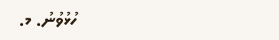ހުޅުވުނު. މ.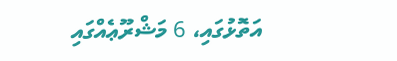އަތޮޅުގައި، 6 މަޝްރޫޢެއްގައި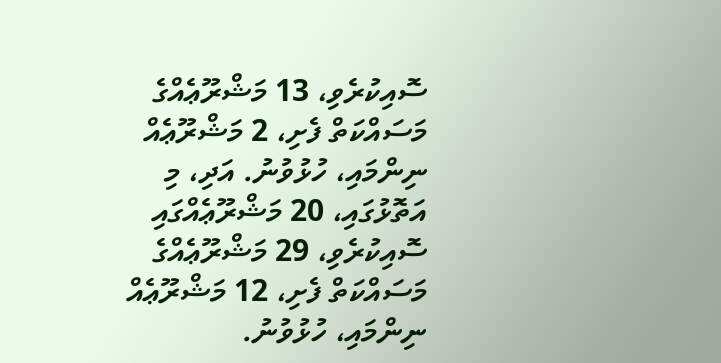ސޮއިކުރެވި، 13 މަޝްރޫޢެއްގެ މަސައްކަތް ފެށި، 2 މަޝްރޫޢެއް ނިންމައި، ހުޅުވުނު. އަދި، މި އަތޮޅުގައި، 20 މަޝްރޫޢެއްގައި ސޮއިކުރެވި، 29 މަޝްރޫޢެއްގެ މަސައްކަތް ފެށި، 12 މަޝްރޫޢެއް ނިންމައި، ހުޅުވުނު.